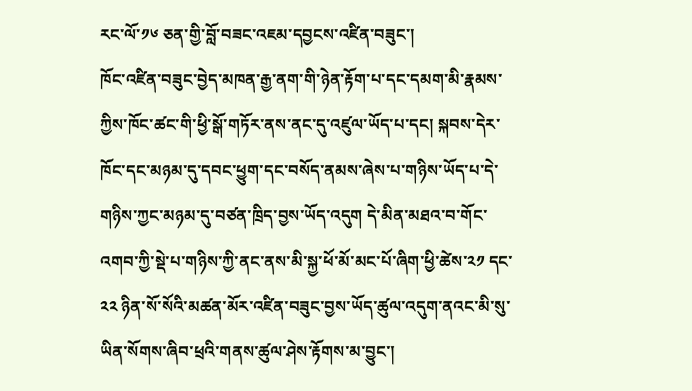རང་ལོ་༡༦ ཅན་གྱི་བློ་བཟང་འཇམ་དབྱངས་འཛིན་བཟུང་།
ཁོང་འཛིན་བཟུང་བྱེད་མཁན་རྒྱ་ནག་གི་ཉེན་རྟོག་པ་དང་དམག་མི་རྣམས་ཀྱིས་ཁོང་ཚང་གི་ཕྱི་སྒོ་གཏོར་ནས་ནང་དུ་འཛུལ་ཡོད་པ་དང། སྐབས་དེར་ཁོང་དང་མཉམ་དུ་དབང་ཕྱུག་དང་བསོད་ནམས་ཞེས་པ་གཉིས་ཡོད་པ་དེ་གཉིས་ཀྱང་མཉམ་དུ་བཙན་ཁྲིད་བྱས་ཡོད་འདུག དེ་མིན་མཐའ་བ་གོང་འགབ་ཀྱི་སྡེ་པ་གཉིས་ཀྱི་ནང་ནས་མི་སྐྱ་ཕོ་མོ་མང་པོ་ཞིག་ཕྱི་ཚེས་༢༡ དང་༢༢ ཉིན་སོ་སོའི་མཚན་མོར་འཛིན་བཟུང་བྱས་ཡོད་ཚུལ་འདུག་ནའང་མི་སུ་ཡིན་སོགས་ཞིབ་ཕྲའི་གནས་ཚུལ་ཤེས་རྟོགས་མ་བྱུང་།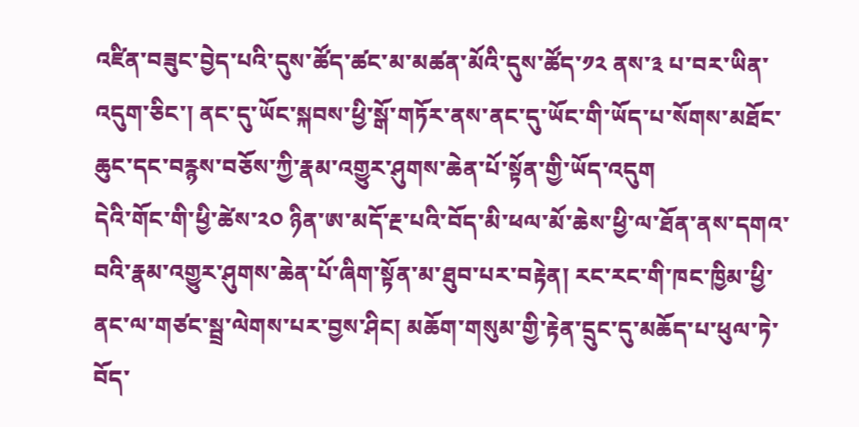འཛིན་བཟུང་བྱེད་པའི་དུས་ཚོད་ཚང་མ་མཚན་མོའི་དུས་ཚོད་༡༢ ནས་༣ པ་བར་ཡིན་འདུག་ཅིང་། ནང་དུ་ཡོང་སྐབས་ཕྱི་སྒོ་གཏོར་ནས་ནང་དུ་ཡོང་གི་ཡོད་པ་སོགས་མཐོང་ཆུང་དང་བརྙས་བཅོས་ཀྱི་རྣམ་འགྱུར་ཤུགས་ཆེན་པོ་སྟོན་གྱི་ཡོད་འདུག
དེའི་གོང་གི་ཕྱི་ཚེས་༢༠ ཉིན་ཨ་མདོ་རྔ་པའི་བོད་མི་ཕལ་མོ་ཆེས་ཕྱི་ལ་ཐོན་ནས་དགའ་བའི་རྣམ་འགྱུར་ཤུགས་ཆེན་པོ་ཞིག་སྟོན་མ་ཐུབ་པར་བརྟེན། རང་རང་གི་ཁང་ཁྱིམ་ཕྱི་ནང་ལ་གཙང་སྦྲ་ལེགས་པར་བྱས་ཤིང། མཆོག་གསུམ་གྱི་རྟེན་དྲུང་དུ་མཆོད་པ་ཕུལ་ཏེ་བོད་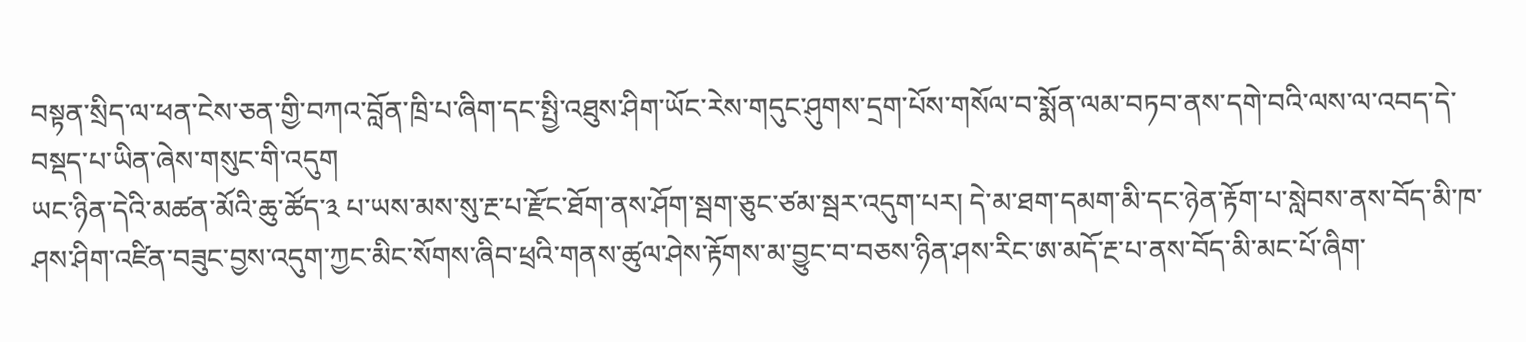བསྟན་སྲིད་ལ་ཕན་ངེས་ཅན་གྱི་བཀའ་བློན་ཁྲི་པ་ཞིག་དང་སྤྱི་འཐུས་ཤིག་ཡོང་རེས་གདུང་ཤུགས་དྲག་པོས་གསོལ་བ་སྨོན་ལམ་བཏབ་ནས་དགེ་བའི་ལས་ལ་འབད་དེ་བསྡད་པ་ཡིན་ཞེས་གསུང་གི་འདུག
ཡང་ཉིན་དེའི་མཚན་མོའི་ཆུ་ཚོད་༣ པ་ཡས་མས་སུ་རྔ་པ་རྫོང་ཐོག་ནས་ཤོག་སྦག་ཅུང་ཙམ་སྦར་འདུག་པར། དེ་མ་ཐག་དམག་མི་དང་ཉེན་རྟོག་པ་སླེབས་ནས་བོད་མི་ཁ་ཤས་ཤིག་འཛིན་བཟུང་བྱས་འདུག་ཀྱང་མིང་སོགས་ཞིབ་ཕྲའི་གནས་ཚུལ་ཤེས་རྟོགས་མ་བྱུང་བ་བཅས་ཉིན་ཤས་རིང་ཨ་མདོ་རྔ་པ་ནས་བོད་མི་མང་པོ་ཞིག་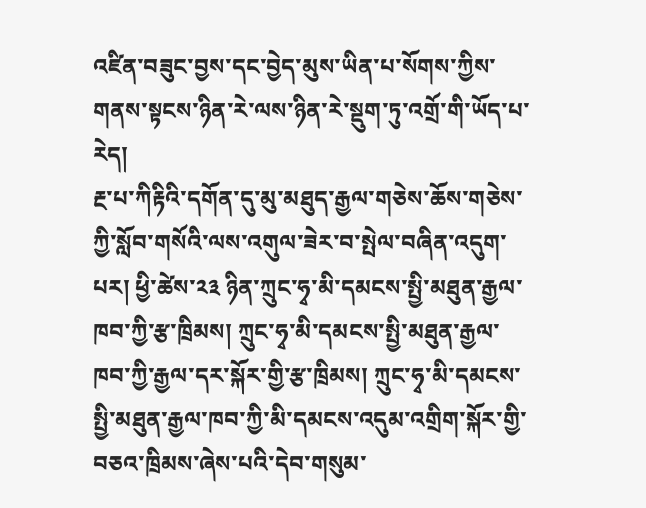འཛིན་བཟུང་བྱས་དང་བྱེད་མུས་ཡིན་པ་སོགས་ཀྱིས་གནས་སྟངས་ཉིན་རེ་ལས་ཉིན་རེ་སྡུག་ཏུ་འགྲོ་གི་ཡོད་པ་རེད།
རྔ་པ་ཀིརྟིའི་དགོན་དུ་མུ་མཐུད་རྒྱལ་གཅེས་ཆོས་གཅེས་ཀྱི་སློབ་གསོའི་ལས་འགུལ་ཟེར་བ་སྤེལ་བཞིན་འདུག་པར། ཕྱི་ཚེས་༢༣ ཉིན་ཀྲུང་ཧྭ་མི་དམངས་སྤྱི་མཐུན་རྒྱལ་ཁབ་ཀྱི་རྩ་ཁྲིམས། ཀྲུང་ཧྭ་མི་དམངས་སྤྱི་མཐུན་རྒྱལ་ཁབ་ཀྱི་རྒྱལ་དར་སྐོར་གྱི་རྩ་ཁྲིམས། ཀྲུང་ཧྭ་མི་དམངས་སྤྱི་མཐུན་རྒྱལ་ཁབ་ཀྱི་མི་དམངས་འདུམ་འགྲིག་སྐོར་གྱི་བཅའ་ཁྲིམས་ཞེས་པའི་དེབ་གསུམ་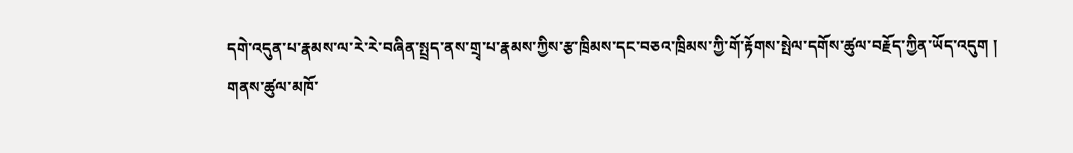དགེ་འདུན་པ་རྣམས་ལ་རེ་རེ་བཞིན་སྤྲད་ནས་གྲྭ་པ་རྣམས་ཀྱིས་རྩ་ཁྲིམས་དང་བཅའ་ཁྲིམས་ཀྱི་གོ་རྟོགས་སྤེལ་དགོས་ཚུལ་བརྗོད་ཀྱིན་ཡོད་འདུག །
གནས་ཚུལ་མཁོ་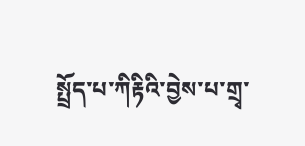སྤྲོད་པ་ཀིརྟིའི་བྱེས་པ་གྲྭ་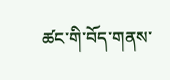ཚང་གི་བོད་གནས་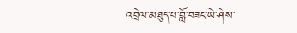འབྲེལ་མཐུད་པ་བློ་བཟང་ཡེ་ཤེས་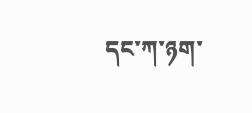དང་ཀ་ཉག་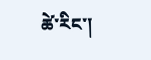ཚེ་རིང་།